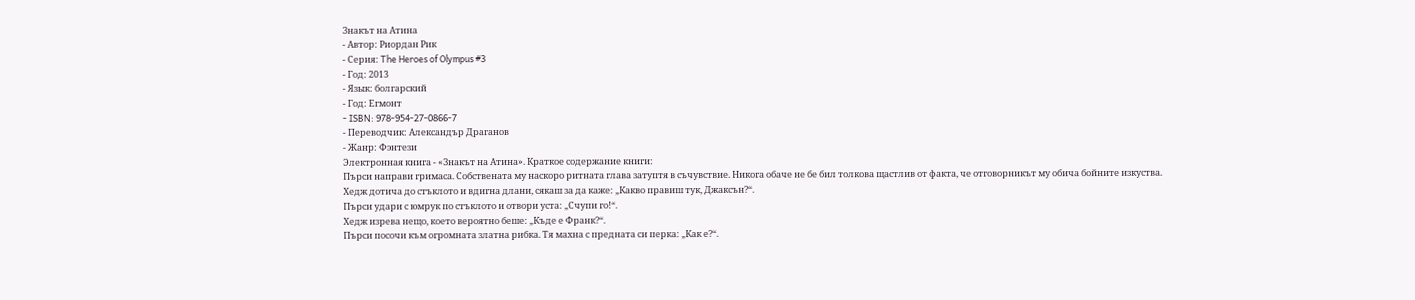Знакът на Атина
- Автор: Риордан Рик
- Серия: The Heroes of Olympus #3
- Год: 2013
- Язык: болгарский
- Год: Егмонт
- ISBN: 978-954-27-0866-7
- Переводчик: Александър Драганов
- Жанр: Фэнтези
Электронная книга - «Знакът на Атина». Краткое содержание книги:
Пърси направи гримаса. Собствената му наскоро ритната глава затуптя в съчувствие. Никога обаче не бе бил толкова щастлив от факта, че отговорникът му обича бойните изкуства.
Хедж дотича до стъклото и вдигна длани, сякаш за да каже: „Какво правиш тук, Джаксън?“.
Пърси удари с юмрук по стъклото и отвори уста: „Счупи го!“.
Хедж изрева нещо, което вероятно беше: „Къде е Франк?“.
Пърси посочи към огромната златна рибка. Тя махна с предната си перка: „Как е?“.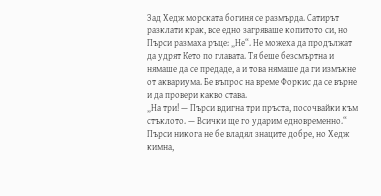Зад Хедж морската богиня се размърда. Сатирът разклати крак, все едно загряваше копитото си, но Пърси размаха ръце: „Не“. Не можеха да продължат да удрят Кето по главата. Тя беше безсмъртна и нямаше да се предаде, а и това нямаше да ги измъкне от аквариума. Бе въпрос на време Форкис да се върне и да провери какво става.
„На три! — Пърси вдигна три пръста, посочвайки към стъклото. — Всички ще го ударим едновременно.“
Пърси никога не бе владял знаците добре, но Хедж кимна,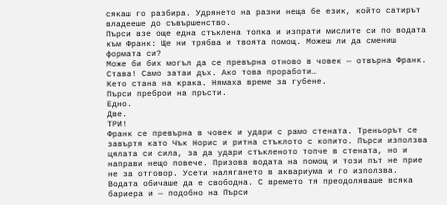сякаш го разбира. Удрянето на разни неща бе език, който сатирът владееше до съвършенство.
Пърси взе още една стъклена топка и изпрати мислите си по водата към Франк: Ще ни трябва и твоята помощ. Можеш ли да смениш формата си?
Може би бих могъл да се превърна отново в човек — отвърна Франк.
Става! Само затаи дъх. Ако това проработи…
Кето стана на крака. Нямаха време за губене.
Пърси преброи на пръсти.
Едно.
Две.
ТРИ!
Франк се превърна в човек и удари с рамо стената. Треньорът се завъртя като Чък Норис и ритна стъклото с копито. Пърси използва цялата си сила, за да удари стъкленото топче в стената, но и направи нещо повече. Призова водата на помощ и този път не прие не за отговор. Усети налягането в аквариума и го използва. Водата обичаше да е свободна. С времето тя преодоляваше всяка бариера и — подобно на Пърси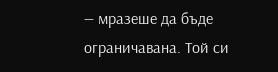— мразеше да бъде ограничавана. Той си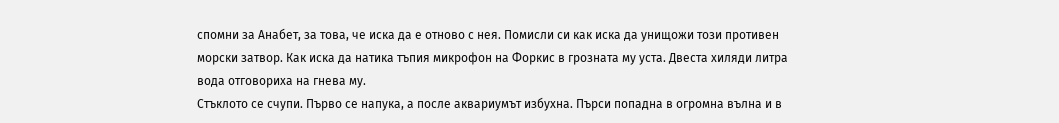спомни за Анабет, за това, че иска да е отново с нея. Помисли си как иска да унищожи този противен морски затвор. Как иска да натика тъпия микрофон на Форкис в грозната му уста. Двеста хиляди литра вода отговориха на гнева му.
Стъклото се счупи. Първо се напука, а после аквариумът избухна. Пърси попадна в огромна вълна и в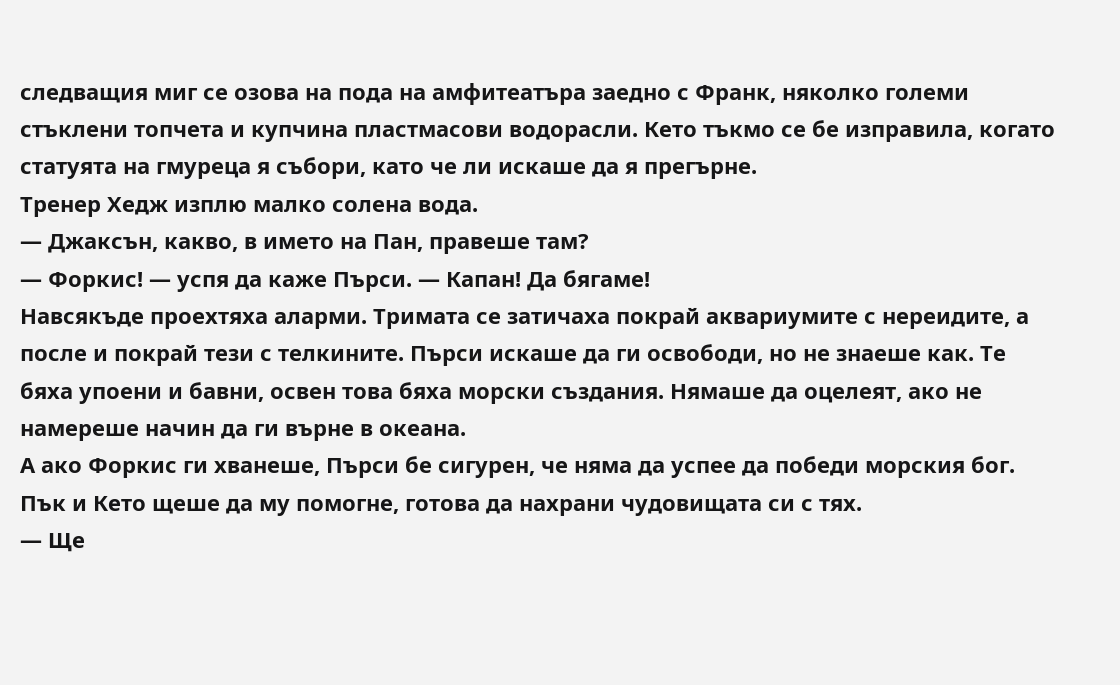следващия миг се озова на пода на амфитеатъра заедно с Франк, няколко големи стъклени топчета и купчина пластмасови водорасли. Кето тъкмо се бе изправила, когато статуята на гмуреца я събори, като че ли искаше да я прегърне.
Тренер Хедж изплю малко солена вода.
— Джаксън, какво, в името на Пан, правеше там?
— Форкис! — успя да каже Пърси. — Капан! Да бягаме!
Навсякъде проехтяха аларми. Тримата се затичаха покрай аквариумите с нереидите, а после и покрай тези с телкините. Пърси искаше да ги освободи, но не знаеше как. Те бяха упоени и бавни, освен това бяха морски създания. Нямаше да оцелеят, ако не намереше начин да ги върне в океана.
А ако Форкис ги хванеше, Пърси бе сигурен, че няма да успее да победи морския бог. Пък и Кето щеше да му помогне, готова да нахрани чудовищата си с тях.
— Ще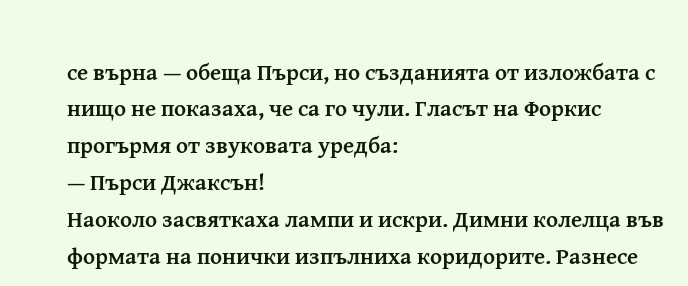се върна — обеща Пърси, но създанията от изложбата с нищо не показаха, че са го чули. Гласът на Форкис прогърмя от звуковата уредба:
— Пърси Джаксън!
Наоколо засвяткаха лампи и искри. Димни колелца във формата на понички изпълниха коридорите. Разнесе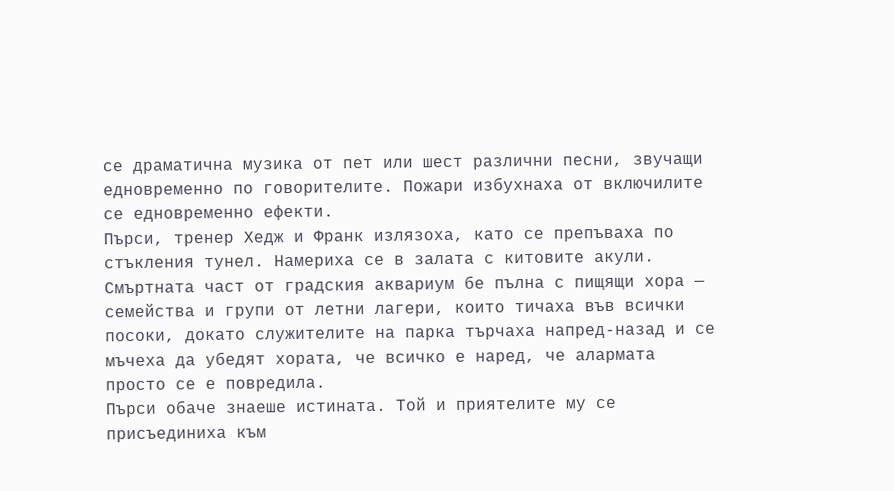се драматична музика от пет или шест различни песни, звучащи едновременно по говорителите. Пожари избухнаха от включилите се едновременно ефекти.
Пърси, тренер Хедж и Франк излязоха, като се препъваха по стъкления тунел. Намериха се в залата с китовите акули. Смъртната част от градския аквариум бе пълна с пищящи хора — семейства и групи от летни лагери, които тичаха във всички посоки, докато служителите на парка търчаха напред-назад и се мъчеха да убедят хората, че всичко е наред, че алармата просто се е повредила.
Пърси обаче знаеше истината. Той и приятелите му се присъединиха към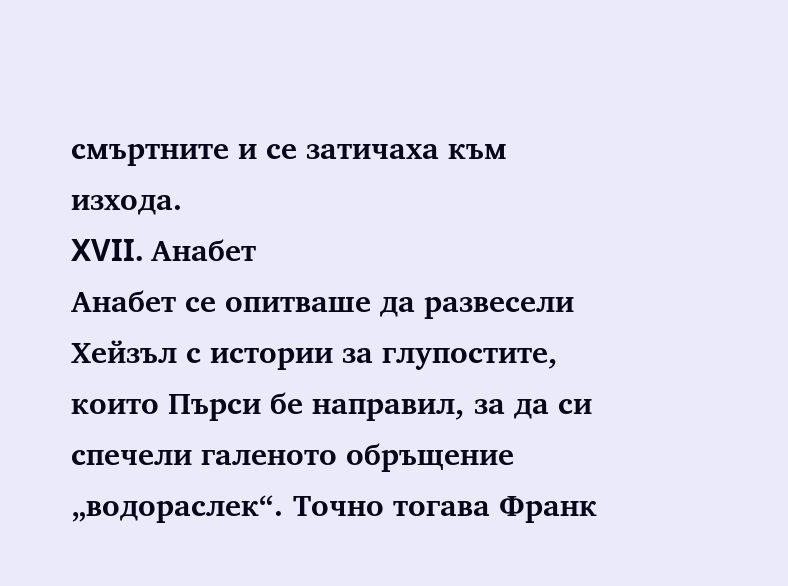смъртните и се затичаха към изхода.
XVII. Анабет
Анабет се опитваше да развесели Хейзъл с истории за глупостите, които Пърси бе направил, за да си спечели галеното обръщение „водораслек“. Точно тогава Франк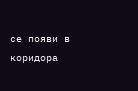се появи в коридора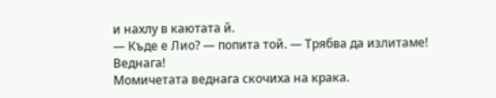и нахлу в каютата й.
— Къде е Лио? — попита той. — Трябва да излитаме! Веднага!
Момичетата веднага скочиха на крака.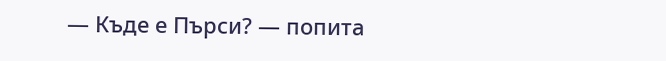— Къде е Пърси? — попита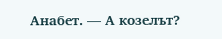Анабет. — А козелът?